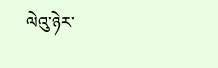ལེའུ་ཉེར་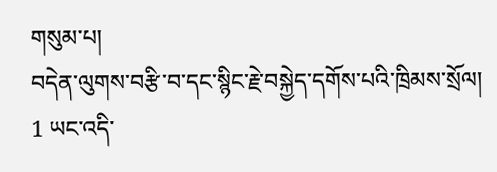གསུམ་པ།
བདེན་ལུགས་བརྩི་བ་དང་སྙིང་རྗེ་བསྐྱེད་དགོས་པའི་ཁྲིམས་སྲོལ།
1 ཡང་འདི་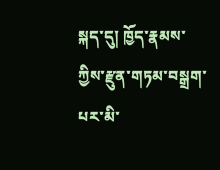སྐད་དུ། ཁྱོད་རྣམས་ཀྱིས་རྫུན་གཏམ་བསྒྲག་པར་མི་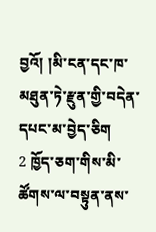བྱའོ། །མི་ངན་དང་ཁ་མཐུན་ཏེ་རྫུན་གྱི་བདེན་དཔང་མ་བྱེད་ཅིག
2 ཁྱོད་ཅག་གིས་མི་ཚོགས་ལ་བསྟུན་ནས་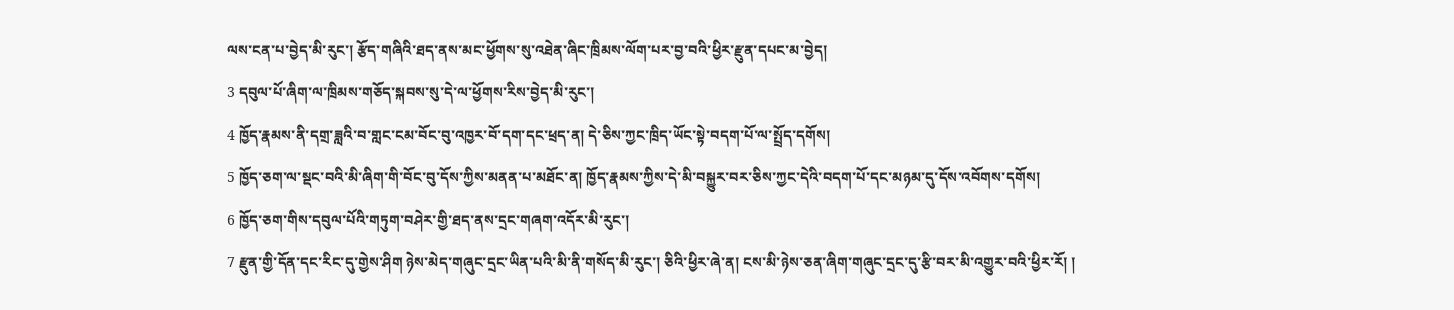ལས་ངན་པ་བྱེད་མི་རུང་། རྩོད་གཞིའི་ཐད་ནས་མང་ཕྱོགས་སུ་འཐེན་ཞིང་ཁྲིམས་ལོག་པར་བྱ་བའི་ཕྱིར་རྫུན་དཔང་མ་བྱེད།
3 དབུལ་པོ་ཞིག་ལ་ཁྲིམས་གཅོད་སྐབས་སུ་དེ་ལ་ཕྱོགས་རིས་བྱེད་མི་རུང་།
4 ཁྱོད་རྣམས་ནི་དགྲ་ཟླའི་བ་གླང་ངམ་བོང་བུ་འཁྱར་བོ་དག་དང་ཕྲད་ན། དེ་ཅིས་ཀྱང་ཁྲིད་ཡོང་སྟེ་བདག་པོ་ལ་སྤྲོད་དགོས།
5 ཁྱོད་ཅག་ལ་སྡང་བའི་མི་ཞིག་གི་བོང་བུ་དོས་ཀྱིས་མནན་པ་མཐོང་ན། ཁྱོད་རྣམས་ཀྱིས་དེ་མི་བསྐྱུར་བར་ཅིས་ཀྱང་དེའི་བདག་པོ་དང་མཉམ་དུ་དོས་འབོགས་དགོས།
6 ཁྱོད་ཅག་གིས་དབུལ་པོའི་གཏུག་བཤེར་གྱི་ཐད་ནས་དྲང་གཞག་འདོར་མི་རུང་།
7 རྫུན་གྱི་དོན་དང་རིང་དུ་གྱེས་ཤིག ཉེས་མེད་གཞུང་དྲང་ཡིན་པའི་མི་ནི་གསོད་མི་རུང་། ཅིའི་ཕྱིར་ཞེ་ན། ངས་མི་ཉེས་ཅན་ཞིག་གཞུང་དྲང་དུ་རྩི་བར་མི་འགྱུར་བའི་ཕྱིར་རོ། །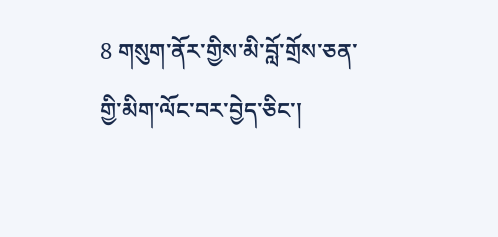8 གསུག་ནོར་གྱིས་མི་བློ་གྲོས་ཅན་གྱི་མིག་ལོང་བར་བྱེད་ཅིང་།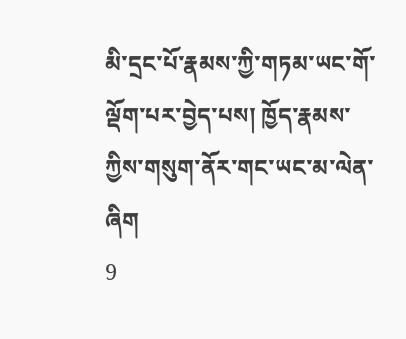མི་དྲང་པོ་རྣམས་ཀྱི་གཏམ་ཡང་གོ་ལྡོག་པར་བྱེད་པས། ཁྱོད་རྣམས་ཀྱིས་གསུག་ནོར་གང་ཡང་མ་ལེན་ཞིག
9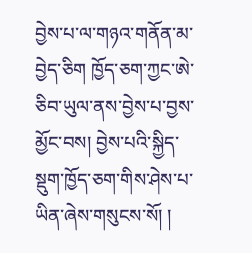བྱེས་པ་ལ་གཉའ་གནོན་མ་བྱེད་ཅིག ཁྱོད་ཅག་ཀྱང་ཨེ་ཅིབ་ཡུལ་ནས་བྱེས་པ་བྱས་མྱོང་བས། བྱེས་པའི་སྐྱིད་སྡུག་ཁྱོད་ཅག་གིས་ཤེས་པ་ཡིན་ཞེས་གསུངས་སོ། །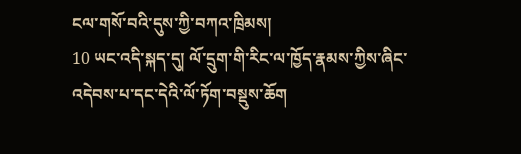ངལ་གསོ་བའི་དུས་ཀྱི་བཀའ་ཁྲིམས།
10 ཡང་འདི་སྐད་དུ། ལོ་དྲུག་གི་རིང་ལ་ཁྱོད་རྣམས་ཀྱིས་ཞིང་འདེབས་པ་དང་དེའི་ལོ་ཏོག་བསྡུས་ཆོག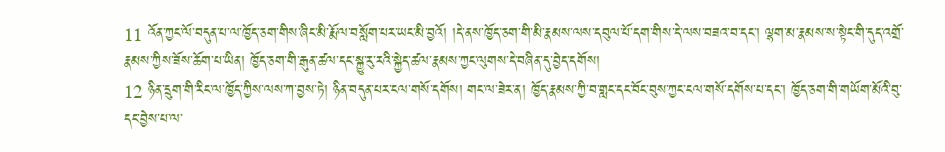11 འོན་ཀྱང་ལོ་བདུན་པ་ལ་ཁྱོད་ཅག་གིས་ཞིང་མི་རྨོ་ལ་བསློག་པར་ཡང་མི་བྱའོ། །དེ་ནས་ཁྱོད་ཅག་གི་མི་རྣམས་ལས་དབུལ་པོ་དག་གིས་དེ་ལས་བཟའ་བ་དང་། ལྷག་མ་རྣམས་ས་སྟེང་གི་དུད་འགྲོ་རྣམས་ཀྱིས་ཟོས་ཆོག་པ་ཡིན། ཁྱོད་ཅག་གི་རྒུན་ཚལ་དང་སྐྱུ་རུ་རའི་སྐྱེད་ཚལ་རྣམས་ཀྱང་ལུགས་དེ་བཞིན་དུ་བྱེད་དགོས།
12 ཉིན་དྲུག་གི་རིང་ལ་ཁྱོད་ཀྱིས་ལས་ཀ་བྱས་ཏེ། ཉིན་བདུན་པར་ངལ་གསོ་དགོས། གང་ལ་ཟེར་ན། ཁྱོད་རྣམས་ཀྱི་བ་གླང་དང་བོང་བུས་ཀྱང་ངལ་གསོ་དགོས་པ་དང་། ཁྱོད་ཅག་གི་གཡོག་མོའི་བུ་དང་བྱེས་པ་ལ་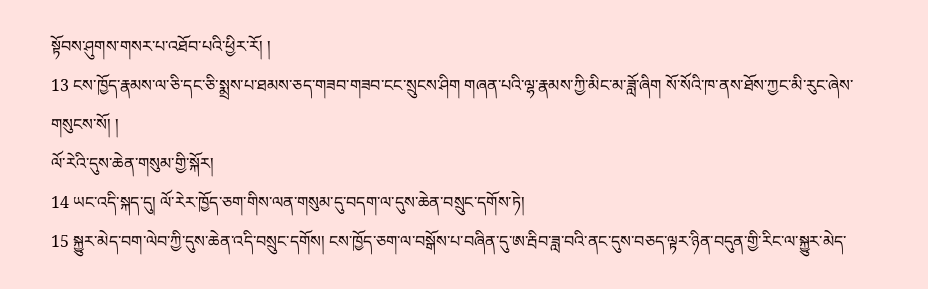སྟོབས་ཤུགས་གསར་པ་འཐོབ་པའི་ཕྱིར་རོ། །
13 ངས་ཁྱོད་རྣམས་ལ་ཅི་དང་ཅི་སྨྲས་པ་ཐམས་ཅད་གཟབ་གཟབ་ངང་སྲུངས་ཤིག གཞན་པའི་ལྷ་རྣམས་ཀྱི་མིང་མ་ཟློ་ཞིག སོ་སོའི་ཁ་ནས་ཐོས་ཀྱང་མི་རུང་ཞེས་གསུངས་སོ། །
ལོ་རེའི་དུས་ཆེན་གསུམ་གྱི་སྐོར།
14 ཡང་འདི་སྐད་དུ། ལོ་རེར་ཁྱོད་ཅག་གིས་ལན་གསུམ་དུ་བདག་ལ་དུས་ཆེན་བསྲུང་དགོས་ཏེ།
15 སྐྱུར་མེད་བག་ལེབ་ཀྱི་དུས་ཆེན་འདི་བསྲུང་དགོས། ངས་ཁྱོད་ཅག་ལ་བསྒོས་པ་བཞིན་དུ་ཨ་རྦིབ་ཟླ་བའི་ནང་དུས་བཅད་ལྟར་ཉིན་བདུན་གྱི་རིང་ལ་སྐྱུར་མེད་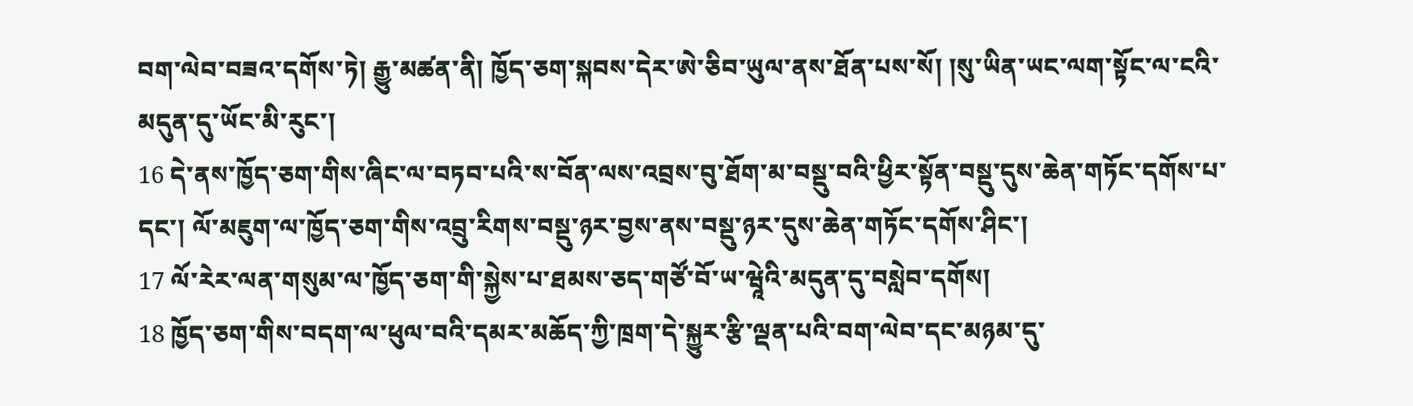བག་ལེབ་བཟའ་དགོས་ཏེ། རྒྱུ་མཚན་ནི། ཁྱོད་ཅག་སྐབས་དེར་ཨེ་ཅིབ་ཡུལ་ནས་ཐོན་པས་སོ། །སུ་ཡིན་ཡང་ལག་སྟོང་ལ་ངའི་མདུན་དུ་ཡོང་མི་རུང་།
16 དེ་ནས་ཁྱོད་ཅག་གིས་ཞིང་ལ་བཏབ་པའི་ས་བོན་ལས་འབྲས་བུ་ཐོག་མ་བསྡུ་བའི་ཕྱིར་སྟོན་བསྡུ་དུས་ཆེན་གཏོང་དགོས་པ་དང་། ལོ་མཇུག་ལ་ཁྱོད་ཅག་གིས་འབྲུ་རིགས་བསྡུ་ཉར་བྱས་ནས་བསྡུ་ཉར་དུས་ཆེན་གཏོང་དགོས་ཤིང་།
17 ལོ་རེར་ལན་གསུམ་ལ་ཁྱོད་ཅག་གི་སྐྱེས་པ་ཐམས་ཅད་གཙོ་བོ་ཡ་ཝཱེའི་མདུན་དུ་བསླེབ་དགོས།
18 ཁྱོད་ཅག་གིས་བདག་ལ་ཕུལ་བའི་དམར་མཆོད་ཀྱི་ཁྲག་དེ་སྐྱུར་རྩི་ལྡན་པའི་བག་ལེབ་དང་མཉམ་དུ་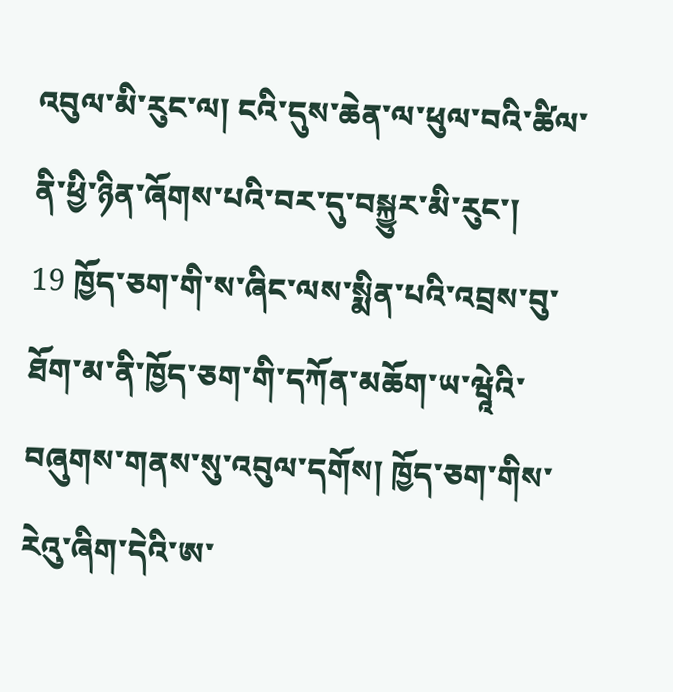འབུལ་མི་རུང་ལ། ངའི་དུས་ཆེན་ལ་ཕུལ་བའི་ཚིལ་ནི་ཕྱི་ཉིན་ཞོགས་པའི་བར་དུ་བསྐྱུར་མི་རུང་།
19 ཁྱོད་ཅག་གི་ས་ཞིང་ལས་སྨིན་པའི་འབྲས་བུ་ཐོག་མ་ནི་ཁྱོད་ཅག་གི་དཀོན་མཆོག་ཡ་ཝཱེའི་བཞུགས་གནས་སུ་འབུལ་དགོས། ཁྱོད་ཅག་གིས་རེའུ་ཞིག་དེའི་ཨ་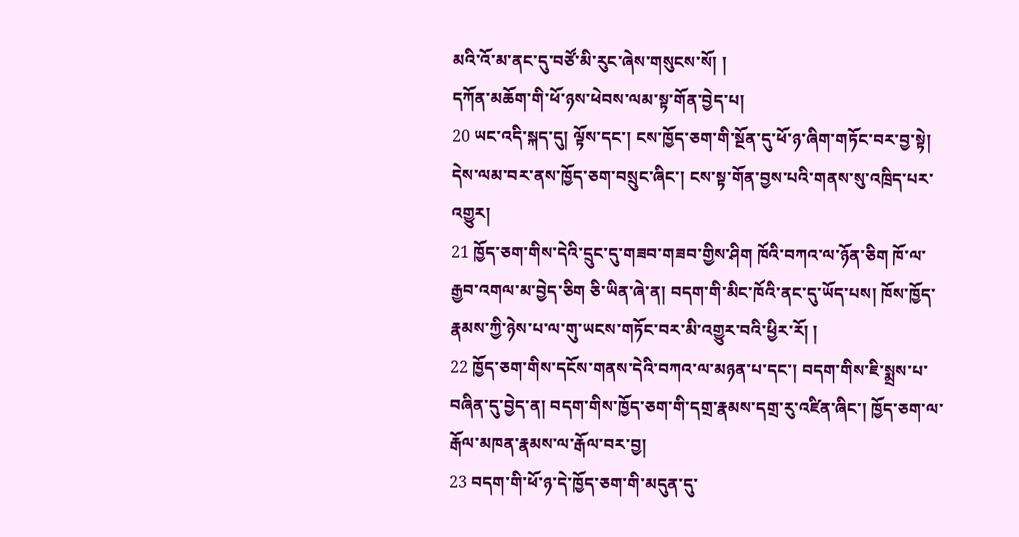མའི་འོ་མ་ནང་དུ་བཙོ་མི་རུང་ཞེས་གསུངས་སོ། །
དཀོན་མཆོག་གི་ཕོ་ཉས་ཕེབས་ལམ་སྟ་གོན་བྱེད་པ།
20 ཡང་འདི་སྐད་དུ། ལྟོས་དང་། ངས་ཁྱོད་ཅག་གི་སྔོན་དུ་ཕོ་ཉ་ཞིག་གཏོང་བར་བྱ་སྟེ། དེས་ལམ་བར་ནས་ཁྱོད་ཅག་བསྲུང་ཞིང་། ངས་སྟ་གོན་བྱས་པའི་གནས་སུ་འཁྲིད་པར་འགྱུར།
21 ཁྱོད་ཅག་གིས་དེའི་དྲུང་དུ་གཟབ་གཟབ་གྱིས་ཤིག ཁོའི་བཀའ་ལ་ཉོན་ཅིག ཁོ་ལ་རྒྱབ་འགལ་མ་བྱེད་ཅིག ཅི་ཡིན་ཞེ་ན། བདག་གི་མིང་ཁོའི་ནང་དུ་ཡོད་པས། ཁོས་ཁྱོད་རྣམས་ཀྱི་ཉེས་པ་ལ་གུ་ཡངས་གཏོང་བར་མི་འགྱུར་བའི་ཕྱིར་རོ། །
22 ཁྱོད་ཅག་གིས་དངོས་གནས་དེའི་བཀའ་ལ་མཉན་པ་དང་། བདག་གིས་ཇི་སྨྲས་པ་བཞིན་དུ་བྱེད་ན། བདག་གིས་ཁྱོད་ཅག་གི་དགྲ་རྣམས་དགྲ་རུ་འཛིན་ཞིང་། ཁྱོད་ཅག་ལ་རྒོལ་མཁན་རྣམས་ལ་རྒོལ་བར་བྱ།
23 བདག་གི་ཕོ་ཉ་དེ་ཁྱོད་ཅག་གི་མདུན་དུ་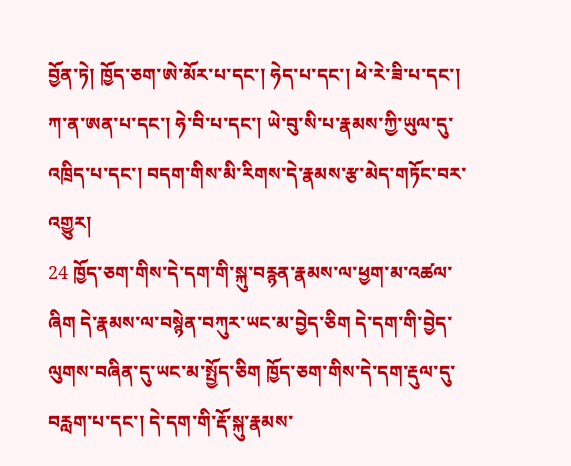བྱོན་ཏེ། ཁྱོད་ཅག་ཨེ་མོར་པ་དང་། ཧེད་པ་དང་། ཕེ་རེ་ཟི་པ་དང་། ཀ་ན་ཨན་པ་དང་། ཧེ་བི་པ་དང་། ཡེ་བུ་སི་པ་རྣམས་ཀྱི་ཡུལ་དུ་འཁྲིད་པ་དང་། བདག་གིས་མི་རིགས་དེ་རྣམས་རྩ་མེད་གཏོང་བར་འགྱུར།
24 ཁྱོད་ཅག་གིས་དེ་དག་གི་སྐུ་བརྙན་རྣམས་ལ་ཕྱག་མ་འཚལ་ཞིག དེ་རྣམས་ལ་བསྙེན་བཀུར་ཡང་མ་བྱེད་ཅིག དེ་དག་གི་བྱེད་ལུགས་བཞིན་དུ་ཡང་མ་སྤྱོད་ཅིག ཁྱོད་ཅག་གིས་དེ་དག་རྡུལ་དུ་བརླག་པ་དང་། དེ་དག་གི་རྡོ་སྐུ་རྣམས་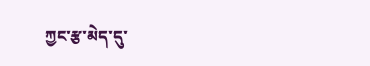ཀྱང་རྩ་མེད་དུ་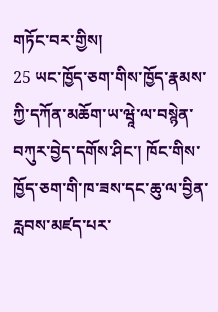གཏོང་བར་གྱིས།
25 ཡང་ཁྱོད་ཅག་གིས་ཁྱོད་རྣམས་ཀྱི་དཀོན་མཆོག་ཡ་ཝཱེ་ལ་བསྙེན་བཀུར་བྱེད་དགོས་ཤིང་། ཁོང་གིས་ཁྱོད་ཅག་གི་ཁ་ཟས་དང་ཆུ་ལ་བྱིན་རླབས་མཛད་པར་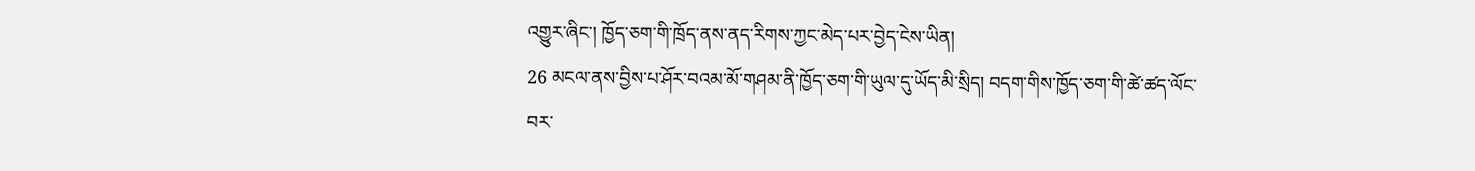འགྱུར་ཞིང་། ཁྱོད་ཅག་གི་ཁྲོད་ནས་ནད་རིགས་ཀྱང་མེད་པར་བྱེད་ངེས་ཡིན།
26 མངལ་ནས་བྱིས་པ་ཤོར་བའམ་མོ་གཤམ་ནི་ཁྱོད་ཅག་གི་ཡུལ་དུ་ཡོད་མི་སྲིད། བདག་གིས་ཁྱོད་ཅག་གི་ཚེ་ཚད་ལོང་བར་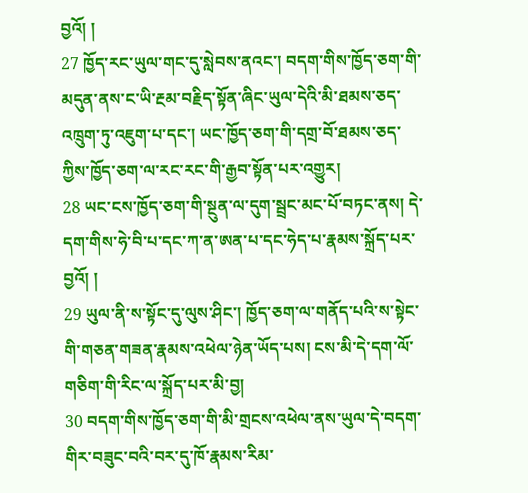བྱའོ། །
27 ཁྱོད་རང་ཡུལ་གང་དུ་སླེབས་ནའང་། བདག་གིས་ཁྱོད་ཅག་གི་མདུན་ནས་ང་ཡི་རྔམ་བརྗིད་སྟོན་ཞིང་ཡུལ་དེའི་མི་ཐམས་ཅད་འཁྲུག་ཏུ་འཇུག་པ་དང་། ཡང་ཁྱོད་ཅག་གི་དགྲ་བོ་ཐམས་ཅད་ཀྱིས་ཁྱོད་ཅག་ལ་རང་རང་གི་རྒྱབ་སྟོན་པར་འགྱུར།
28 ཡང་ངས་ཁྱོད་ཅག་གི་སྔུན་ལ་དུག་སྦྲང་མང་པོ་བཏང་ནས། དེ་དག་གིས་ཧེ་བི་པ་དང་ཀ་ན་ཨན་པ་དང་ཧེད་པ་རྣམས་སྐྲོད་པར་བྱའོ། །
29 ཡུལ་ནི་ས་སྟོང་དུ་ལུས་ཤིང་། ཁྱོད་ཅག་ལ་གནོད་པའི་ས་སྟེང་གི་གཅན་གཟན་རྣམས་འཕེལ་ཉེན་ཡོད་པས། ངས་མི་དེ་དག་ལོ་གཅིག་གི་རིང་ལ་སྐྲོད་པར་མི་བྱ།
30 བདག་གིས་ཁྱོད་ཅག་གི་མི་གྲངས་འཕེལ་ནས་ཡུལ་དེ་བདག་གིར་བཟུང་བའི་བར་དུ་ཁོ་རྣམས་རིམ་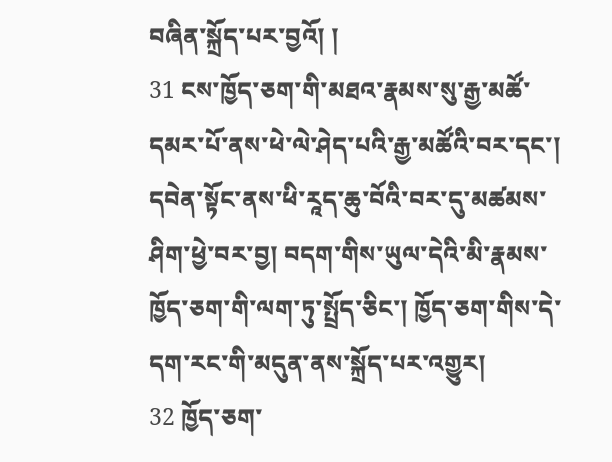བཞིན་སྐྲོད་པར་བྱའོ། །
31 ངས་ཁྱོད་ཅག་གི་མཐའ་རྣམས་སུ་རྒྱ་མཚོ་དམར་པོ་ནས་ཕེ་ལེ་ཤེད་པའི་རྒྱ་མཚོའི་བར་དང་། དབེན་སྟོང་ནས་ཕི་རཱད་ཆུ་བོའི་བར་དུ་མཚམས་ཤིག་ཕྱེ་བར་བྱ། བདག་གིས་ཡུལ་དེའི་མི་རྣམས་ཁྱོད་ཅག་གི་ལག་ཏུ་སྤྲོད་ཅིང་། ཁྱོད་ཅག་གིས་དེ་དག་རང་གི་མདུན་ནས་སྐྲོད་པར་འགྱུར།
32 ཁྱོད་ཅག་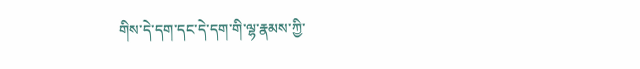གིས་དེ་དག་དང་དེ་དག་གི་ལྷ་རྣམས་ཀྱི་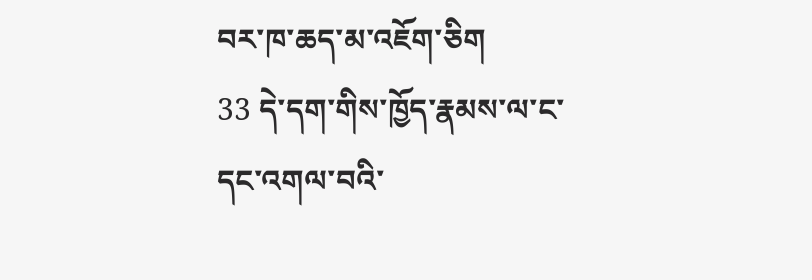བར་ཁ་ཆད་མ་འཇོག་ཅིག
33 དེ་དག་གིས་ཁྱོད་རྣམས་ལ་ང་དང་འགལ་བའི་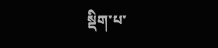སྡིག་པ་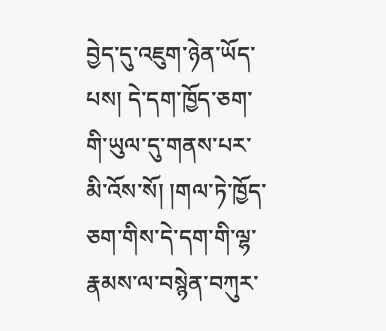བྱེད་དུ་འཇུག་ཉེན་ཡོད་པས། དེ་དག་ཁྱོད་ཅག་གི་ཡུལ་དུ་གནས་པར་མི་འོས་སོ། །གལ་ཏེ་ཁྱོད་ཅག་གིས་དེ་དག་གི་ལྷ་རྣམས་ལ་བསྙེན་བཀུར་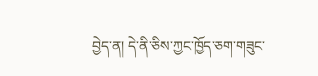བྱེད་ན། དེ་ནི་ཅིས་ཀྱང་ཁྱོད་ཅག་གཟུང་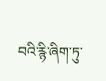བའི་རྙི་ཞིག་ཏུ་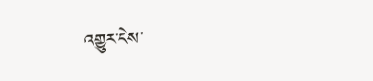འགྱུར་ངེས་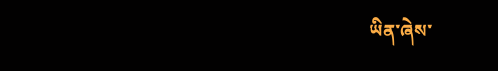ཡིན་ཞེས་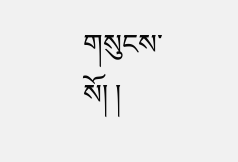གསུངས་སོ། །